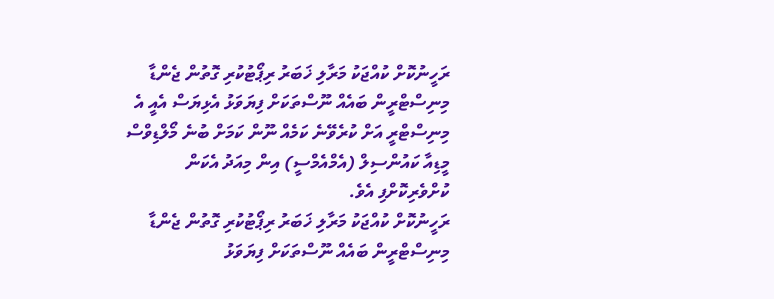ރަހީނުކޮށް ކުއްޖަކު މަރާލި ޚަބަރު ރިޕޯޓުކުރި ގޮތުން ޖެންޑާ މިނިސްޓްރީން ބައެއް ނޫސްތަކަށް ފިޔަވަޅު އެޅިޔަސް އެއީ އެ މިނިސްޓްރީ އަށް ކުރެވޭނެ ކަމެއް ނޫން ކަމަށް ބުނެ މޯލްޑިވްސް މީޑިއާ ކައުންސިލް (އެމްއެމްސީ) އިން މިއަދު އެކަން ކުށްވެރިކޮށްފި އެވެ.
ރަހީނުކޮށް ކުއްޖަކު މަރާލި ޚަބަރު ރިޕޯޓުކުރި ގޮތުން ޖެންޑާ މިނިސްޓްރީން ބައެއް ނޫސްތަކަށް ފިޔަވަޅު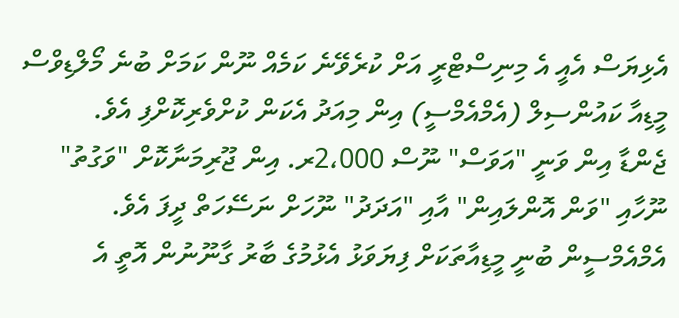އެޅިޔަސް އެއީ އެ މިނިސްޓްރީ އަށް ކުރެވޭނެ ކަމެއް ނޫން ކަމަށް ބުނެ މޯލްޑިވްސް މީޑިއާ ކައުންސިލް (އެމްއެމްސީ) އިން މިއަދު އެކަން ކުށްވެރިކޮށްފި އެވެ.
ޖެންޑާ އިން ވަނީ "އަވަސް" ނޫސް 2،000ރ. އިން ޖޫރިމަނާކޮށް "ވަގުތު" ނޫހާއި "ވަން އޮންލައިން" އާއި "އަދަދު" ނޫހަށް ނަސޭހަތް ދީފަ އެވެ.
އެމްއެމްސީން ބުނީ މީޑިއާތަކަށް ފިޔަވަޅު އެޅުމުގެ ބާރު ގާނޫނުން އޮތީ އެ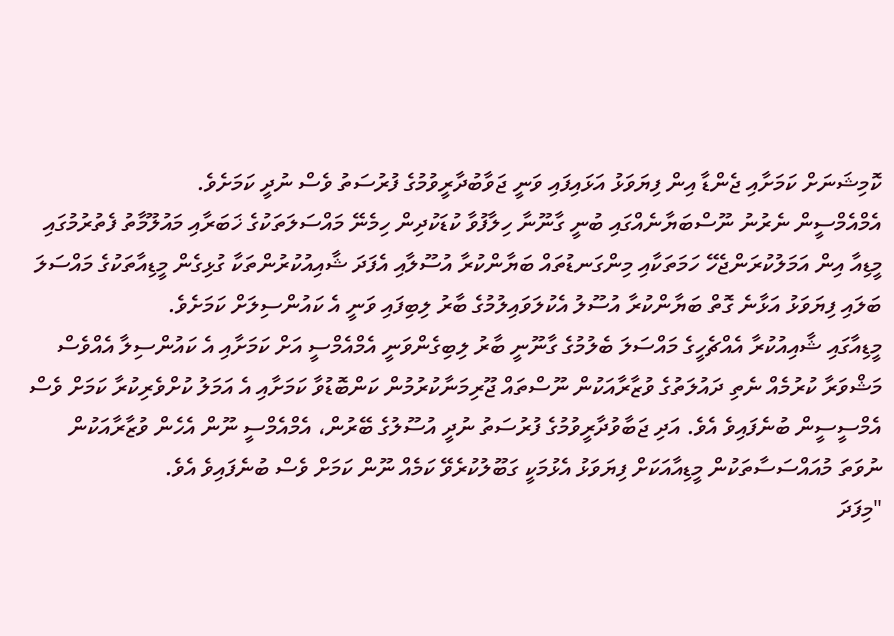ކޮމިޝަނަށް ކަމަށާއި ޖެންޑާ އިން ފިޔަވަޅު އަޅައިފައި ވަނީ ޖަވާބުދާރީވުމުގެ ފުރުސަތު ވެސް ނުދީ ކަމަށެވެ.
އެމްއެމްސީން ނެރުނު ނޫސްބަޔާނެއްގައި ބުނީ ގާނޫނާ ހިލާފުވާ ކުޑަކުދިން ހިމެނޭ މައްސަލަތަކުގެ ޚަބަރާއި މައުލޫމާތު ފެތުރުމުގައި މީޑިއާ އިން އަމަލުކުރަންޖެހޭ ހަމަތަކާއި މިންގަނޑުތައް ބަޔާންކުރާ އުސޫލާއި އެފަދަ ޝާއިއުކުރުންތަކާ ގުޅިގެން މީޑިއާތަކުގެ މައްސަލަ ބަލައި ފިޔަވަޅު އަޅާނެ ގޮތް ބަޔާންކުރާ އުސޫލު އެކުލަވައިލުމުގެ ބާރު ލިބިފައި ވަނީ އެ ކައުންސިލަށް ކަމަށެވެ.
މީޑިއާގައި ޝާއިއުކުރާ އެއްޗެހީގެ މައްސަލަ ބެލުމުގެ ގާނޫނީ ބާރު ލިބިގެންވަނީ އެމްއެމްސީ އަށް ކަމަށާއި އެ ކައުންސިލާ އެއްވެސް މަޝްވަރާ ކުރުމެއް ނެތި ދައުލަތުގެ ވުޒާރާއަކުން ނޫސްތައް ޖޫރިމަނާކުރުމުން ކަންބޮޑުވާ ކަމަށާއި އެ އަމަލު ކުށްވެރިކުރާ ކަމަށް ވެސް އެމްސީސީން ބުނެފައިވެ އެވެ. އަދި ޖަބާވުދާރީވުމުގެ ފުރުސަތު ނުދީ އުސޫލުގެ ބޭރުން، އެމްއެމްސީ ނޫން އެހެން ވުޒާރާއަކުން ނުވަތަ މުއައްސަސާތަކުން މީޑިއާއަކަށް ފިޔަވަޅު އެޅުމަކީ ގަބޫލުކުރެވޭ ކަމެއް ނޫން ކަމަށް ވެސް ބުނެފައިވެ އެވެ.
"މިފަދަ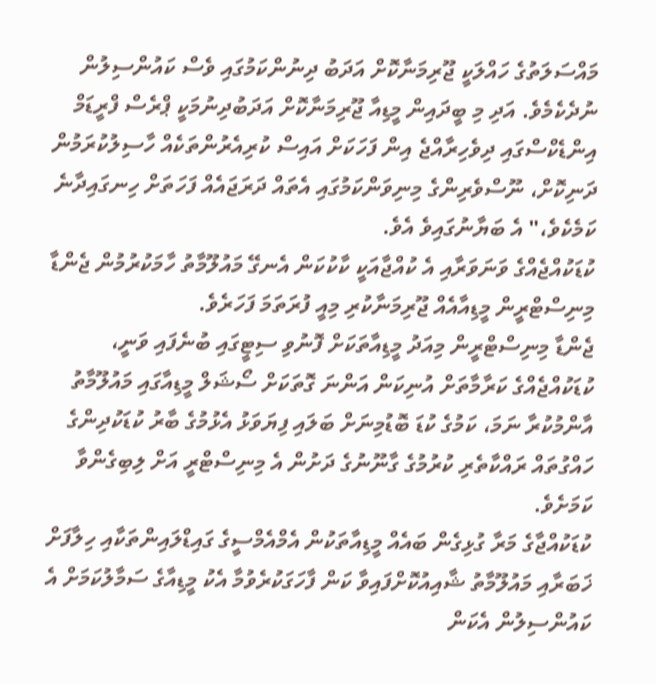މައްސަލަތުގެ ހައްލަކީ ޖޫރިމަނާކޮށް އަދަބު ދިނުންކަމުގައި ވެސް ކައުންސިލުން ނުދެކެމެވެ. އަދި މި ބީދައިން މީޑިއާ ޖޫރިމަނާކޮށް އަދަބުދިނުމަކީ ޕްރެސް ފްރީޑަމް އިންޑެކްސްގައި ދިވެހިރާއްޖެ އިން ފަހަކަށް އައިސް ކުރިއެރުންތަކެއް ހާސިލުކުރަމުން ދަނިކޮށް، ނޫސްވެރިންގެ މިނިވަންކަމުގައި އެތައް ދަރަޖައެއް ފަހަތަށް ހިނގައިދާނެ ކަމެކެވެ،" އެ ބަޔާނުގައިވެ އެވެ.
ކުޑަކުއްޖެއްގެ ވަނަވަރާއި އެ ކުއްޖާއަކީ ކާކުކަން އެނގޭ މައުލޫމާތު ހާމަކުރުމުން ޖެންޑާ މިނިސްޓްރީން މީޑިއާއެއް ޖޫރިމަނާކުރި މިއީ ފުރަތަމަ ފަހަރެވެ.
ޖެންޑާ މިނިސްޓްރީން މިއަދު މީޑިއާތަކަށް ފޮނުވި ސިޓީގައި ބުނެފައި ވަނީ، ކުޑަކުއްޖެއްގެ ކަރާމާތަށް އުނިކަން އަންނަ ގޮތަކަށް ސޯޝަލް މީޑިއާގައި މައުލޫމާތު އާންމުކުރާ ނަމަ، ކަމުގެ ކުޑަ ބޮޑުމިނަށް ބަލައި ފިޔަވަޅު އެޅުމުގެ ބާރު ކުޑަކުދިންގެ ހައްގުތައް ރައްކާތެރި ކުރުމުގެ ގާނޫނުގެ ދަށުން އެ މިނިސްޓްރީ އަށް ލިބިގެންވާ ކަމަށެވެ.
ކުޑަކުއްޖާގެ މަރާ ގުޅިގެން ބައެއް މީޑިއާތަކުން އެމްއެމްސީގެ ގައިޑްލައިންތަކާއި ހިލާފަށް ޚަބަރާއި މައުލޫމާތު ޝާއިއުކޮށްފައިވާ ކަން ފާހަގަކުރެވުމާ އެކު މީޑިއާގެ ސަމާލުކަމަށް އެ ކައުންސިލުން އެކަން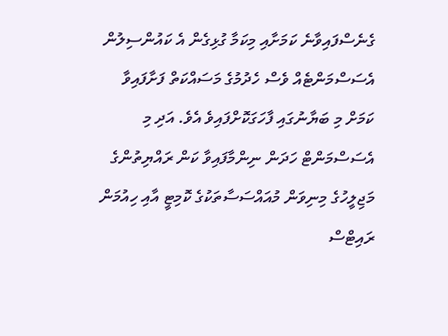ގެނެސްފައިވާނެ ކަމަށާއި މިކަމާ ގުޅިގެން އެ ކައުންސިލުން އެސަސްމަންޓެއް ވެސް ހެދުމުގެ މަސައްކަތް ފަށާފައިވާ ކަމަށް މި ބަޔާނުގައި ފާހަގަކޮށްފައިވެ އެވެ. އަދި މި އެސަސްމަންޓް ހަދަން ނިންމާފައިވާ ކަން ރައްޔިތުންގެ މަޖިލީހުގެ މިނިވަން މުއައްސަސާތަކުގެ ކޮމިޓީ އާއި ހިއުމަން ރައިޓްސް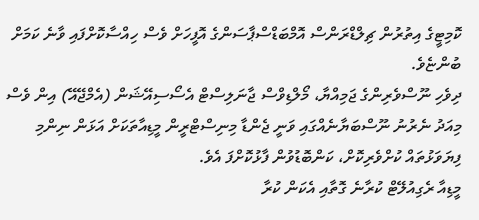ކޮމިޓީގެ އިތުރުން ޗިލްޑްރަންސް އޮމްބަޑްސްޕާސަންގެ އޮފީހަށް ވެސް ހިއްސާކޮށްފައި ވާނެ ކަމަށް ބުންޏެވެ.
ދިވެހި ނޫސްވެރިންގެ ޖަމިއްޔާ، މޯލްޑިވްސް ޖާނަލިސްޓް އެސޯސިއޭޝަން (އެމްޖޭއޭ) އިން ވެސް މިއަދު ނެރުނު ނޫސްބަޔާނެއްގައި ވަނީ ޖެންޑާ މިނިސްޓްރީން މީޑިއާތަކަށް އަޅަން ނިންމި ފިޔަވަޅުތައް ކުށްވެރިކޮށް، ކަންބޮޑުވުން ފާޅުކޮށްފަ އެވެ.
މީޑިއާ ރެގިއުލޭޓް ކުރާނެ ގޮތާއި އެކަން ކުރާ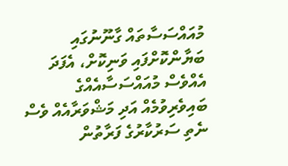މުއައްސަސާތައް ގާނޫނުގައި ބަޔާންކޮށްފައި ވަނިކޮށް، އެފަދަ އެއްވެސް މުއައްސަސާއެއްގެ ބައިވެރިވުމެއް އަދި މަޝްވަރާއެއް ވެސް ނެތި ސަރުކާރުގެ ފަރާތުން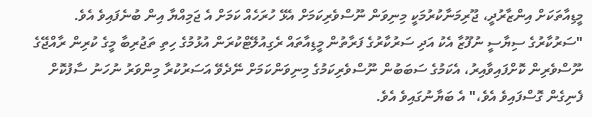މީޑިއާތަކަށް އިންޒާރުދީ، ޖޫރިމަނާކުރުމަކީ މިނިވަން ނޫސްވެރިކަމަށް އެޅޭ ހުރަހެއް ކަމަށް އެ ޖަމިއްޔާ އިން ބުނެފައިވެ އެވެ.
"ސަރުކާރުގެ ސިޔާސީ ނުފޫޒާ އެކު އަދި ސަރުކާރުގެ ފަރާތުން މީޑިއާތައް ރެގިއުލޭޓްކުރަން އުޅުމުގެ ހިތި ތަޖުރިބާ މީގެ ކުރިން ރާއްޖޭގެ ނޫސްވެރިން ކޮށްފައިވާއިރު، އެކަމުގެ ސަބަބުން ނޫސްވެރިކަމުގެ މިނިވަންކަމަށް ނޭދެވޭ އަސަރުކުރާ މިންވަރު ނުހަނު ސާފުކޮށް ފެނިގެން ގޮސްފައިވެ އެވެ،" އެ ބަޔާނުގައިވެ އެވެ.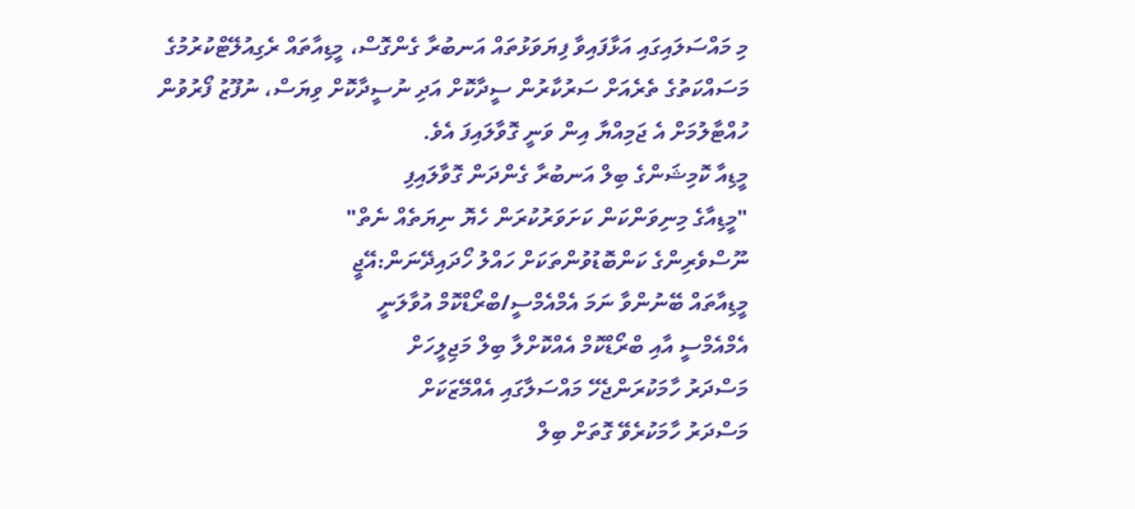މި މައްސަލައިގައި އަޅާފައިވާ ފިޔަވަޅުތައް އަނބުރާ ގެންގޮސް، މީޑިއާތައް ރެގިއުލޭޓްކުރުމުގެ މަސައްކަތުގެ ތެރެއަށް ސަރުކާރުން ސީދާކޮށް އަދި ނުސީދާކޮށް ވިޔަސް، ނުފޫޒު ފޯރުވުން ހުއްޓާލުމަށް އެ ޖަމިއްޔާ އިން ވަނީ ގޮވާލައިފަ އެވެ.
މީޑިއާ ކޮމިޝަންގެ ބިލް އަނބުރާ ގެންދަން ގޮވާލައިފި
"މީޑިއާގެ މިނިވަންކަން ކަށަވަރުކުރަން ހެޔޮ ނިޔަތެއް ނެތް"
ނޫސްވެރިންގެ ކަންބޮޑުވުންތަކަށް ހައްލު ހޯދައިދޭނަން:އޭޖީ
މީޑިއާތައް ބޭނުންވާ ނަމަ އެމްއެމްސީ/ބްރޯޑްކޮމް އުވާލަނީ
އެމްއެމްސީ އާއި ބްރޯޑްކޮމް އެއްކޮށްލާ ބިލް މަޖިލީހަށް
މަސްދަރު ހާމަކުރަންޖެހޭ މައްސަލާގައި އެއްމޭޒަކަށް
މަސްދަރު ހާމަކުރެވޭ ގޮތަށް ބިލް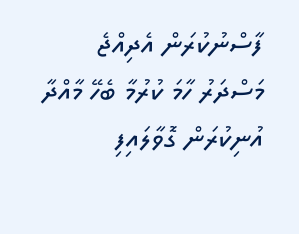ފާސްނުކުރަން އެދިއްޖެ
މަސްދަރު ހާމަ ކުރުމާ ބެހޭ މާއްދާ އުނިކުރަން ގޮވާލައިފި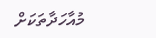މުއާހަދާތަކަށް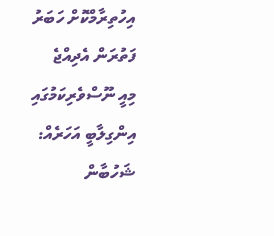އިހުތިރާމްކޮށް ހަބަރު ފަތުރަން އެދިއްޖެ
މިއީ ނޫސްވެރިކަމުގައި އިންގިލާބީ އަހަރެއް: ޝަހުބާން